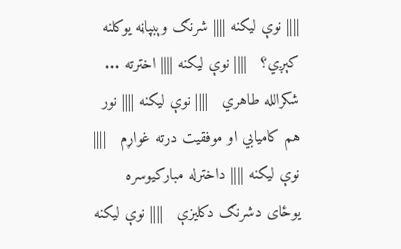|||| نوې ليكنه |||| شرنګ وېبپاڼه يوکلنه کېږي؟   |||| نوې ليكنه |||| اخترته ... شکرالله طاهري   |||| نوې ليكنه |||| نور هم كاميابي او موفقيت درته غواړم   |||| نوې ليكنه |||| داخترله مبارکیوسره یوځای دشرنګ دکلیزې   |||| نوې ليكنه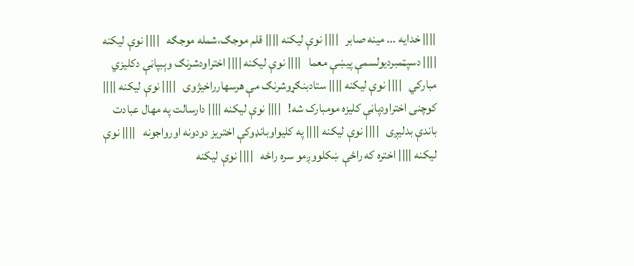|||| خدايه ... مينه صابر   |||| نوې ليكنه |||| قلم موجګ،شمله موجګه   |||| نوې ليكنه |||| دسپټمبردیولسمې پیښې معما   |||| نوې ليكنه |||| اختراودشرنګ وېبپاڼې دکليزي مبارکي   |||| نوې ليكنه |||| ستادبنګړوشرنګ مې هرسهارراخیژوی   |||| نوې ليكنه |||| کوچنی اختراودپاڼې کليزه مومبارک شه!   |||| نوې ليكنه |||| دارسالت په مهال عبادت باندې بدلیږی   |||| نوې ليكنه |||| په كليواوبانډوكې اختريز دودونه اورواجونه   |||| نوې ليكنه |||| اختره که راځې ښکلووږمو سره راځه   |||| نوې ليكنه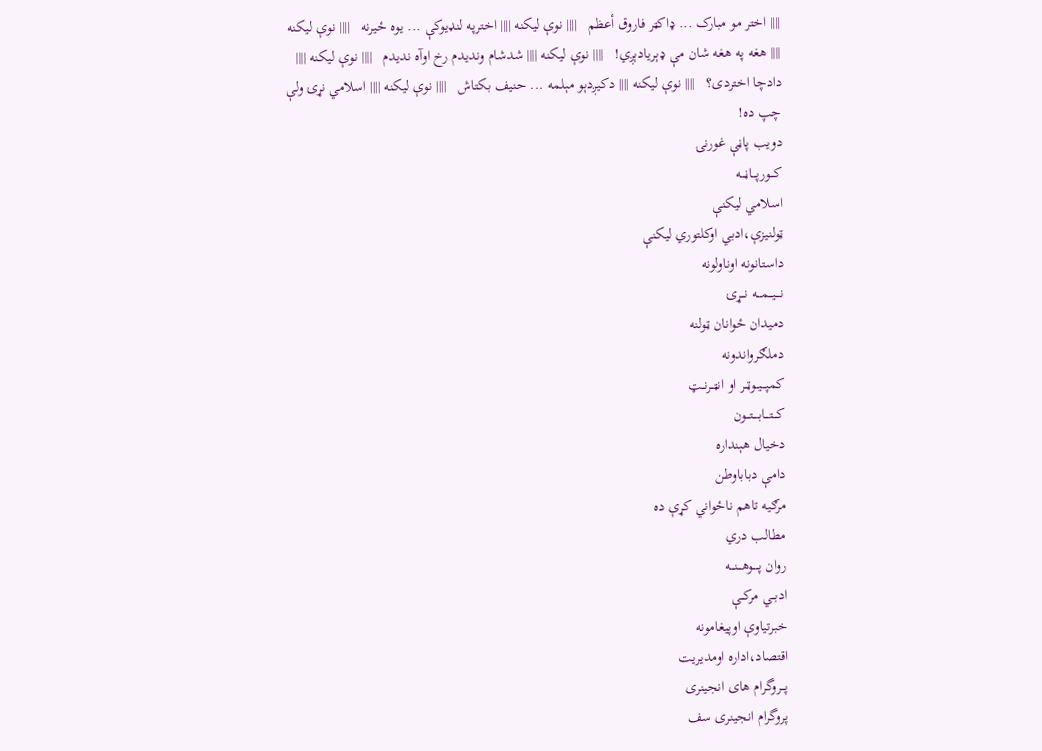|||| اختر مو مبارک ... ډاکټر فاروق أعظم   |||| نوې ليكنه |||| اخترپه لنډيوکې ... يوه ځيرنه   |||| نوې ليكنه |||| هغه په هغه شان مې ډېريادېږي!   |||| نوې ليكنه |||| شدشام ونديدم رخ اوآه نديدم   |||| نوې ليكنه |||| دادچا اختردی؟   |||| نوې ليكنه |||| دکيږدېو مېلمه ... حنيف بکتاش   |||| نوې ليكنه |||| اسلامي نړۍ ولې چپ ده!
دویب پاڼې غورنۍ
کـــورپـــاڼـــه
اسلامي ليکنې
ټولنيزې،ادبي اوکلتوري ليکنې
داستانونه اوناولونه
نـــيـــمـــه نـــړۍ
دمیدان ځوانان ټولنه
دملګرواندونه
كمپـــيــوټــر او انټــرنــټ
کـــتـــابــــتـــون
دخیال هېنداره
دامې دباباوطن
مرګيه تاهم ناځواني کړې ده
مطالب دري
روان پــــوهـــنـــه
ادبــي مركــې
خبرتیاوې اوپیغامونه
اقتصاد،اداره اومديريت
پـــروگرام هاى انجینری
پروگرام انجینری سف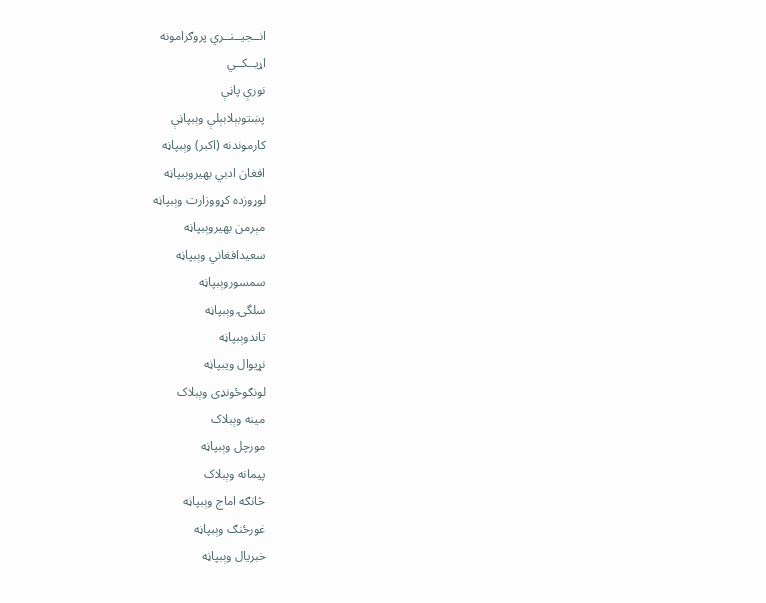انــجيــنــري پروګرامونه
اړيــکــي
نورې پاڼې
پښتوبېلابېلې وېبپاڼې
كارموندنه (اکبر) وېبپاڼه
افغان ادبي بهيروېبپاڼه
لوړوزده کړووزارت وېبپاڼه
مېرمن بهيروېبپاڼه
سعيدافغاني وېبپاڼه
سمسوروېبپاڼه
سلگۍ وېبپاڼه
تاندوېبپاڼه
نړيوال ويبپاڼه
لونګوځونډى وېبلاک
مينه وېبلاک
مورچل وېبپاڼه
پیمانه وېبلاک
څانګه اماج وېبپاڼه
غورځنګ وېبپاڼه
خبریال وېبپاڼه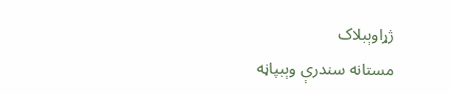ژړاوېبلاک
مستانه سندرې وېبپاڼه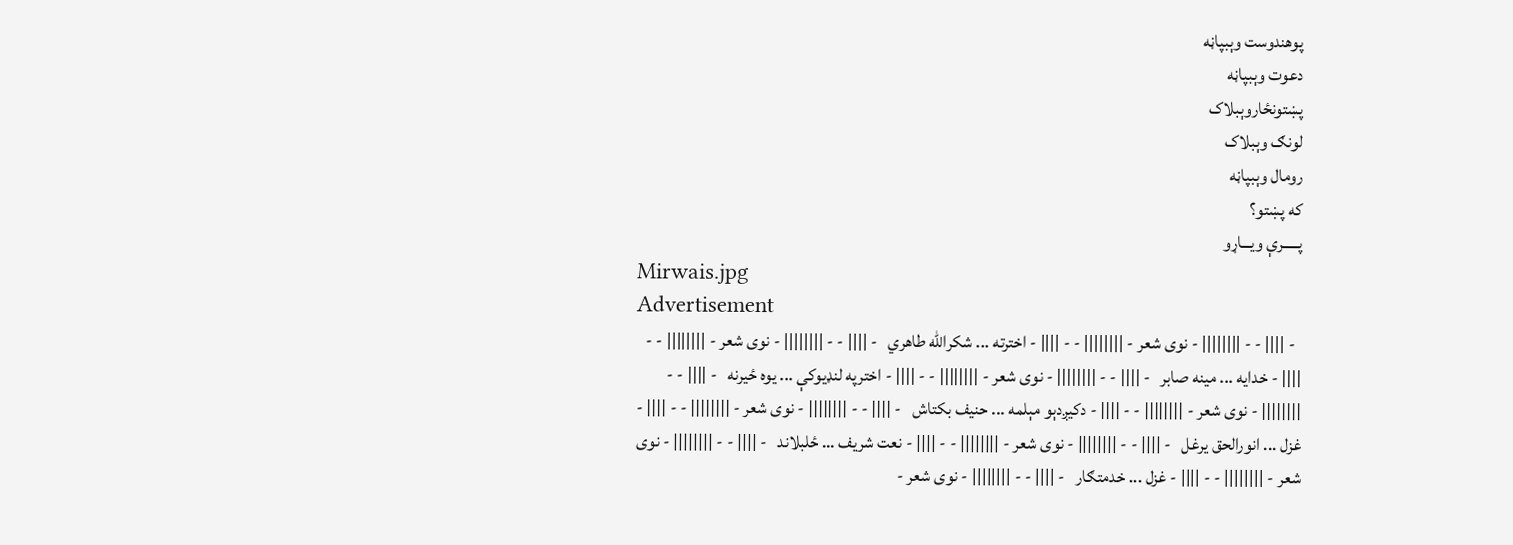پوهندوست وېبپاڼه
دعوت وېبپاڼه
پښتونځاروېبلاک
لونګ وېبلاک
رومال وېبپاڼه
که پښتو؟
پـــــرې ویـــاړو
Mirwais.jpg
Advertisement
  - |||| - - |||||||| - نوی شعر - |||||||| - - |||| - اخترته ... شکرالله طاهري   - |||| - - |||||||| - نوی شعر - |||||||| - - |||| - خدايه ... مينه صابر   - |||| - - |||||||| - نوی شعر - |||||||| - - |||| - اخترپه لنډيوکې ... يوه ځيرنه   - |||| - - |||||||| - نوی شعر - |||||||| - - |||| - دکيږدېو مېلمه ... حنيف بکتاش   - |||| - - |||||||| - نوی شعر - |||||||| - - |||| - غزل ... انورالحق يرغل   - |||| - - |||||||| - نوی شعر - |||||||| - - |||| - نعت شريف … ځلبلاند   - |||| - - |||||||| - نوی شعر - |||||||| - - |||| - غزل ... خدمتګار   - |||| - - |||||||| - نوی شعر -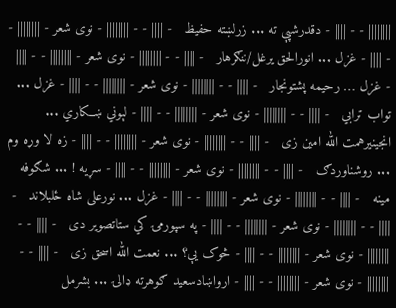|||||||| - - |||| - دقدرشپې ته ... زرلښته حفيظ   - |||| - - |||||||| - نوی شعر - |||||||| - - |||| - غزل ... انورالحق يرغل/ننګرهار   - |||| - - |||||||| - نوی شعر - |||||||| - - |||| - غزل … رحيمه پشتونجار   - |||| - - |||||||| - نوی شعر - |||||||| - - |||| - غزل ... تواب ترابي   - |||| - - |||||||| - نوی شعر - |||||||| - - |||| - لېوني ښــکاري ... انجينيرهمت الله امين زى   - |||| - - |||||||| - نوی شعر - |||||||| - - |||| - زه لا وړه وم ... روشناوردګ   - |||| - - |||||||| - نوی شعر - |||||||| - - |||| - سړيه ! ... شګوفه مينه   - |||| - - |||||||| - نوی شعر - |||||||| - - |||| - غزل ... نورعلی شاه ځلبلاند   - |||| - - |||||||| - نوی شعر - |||||||| - - |||| - په سپورمۍ كي ستاتصوير دى   - |||| - - |||||||| - نوی شعر - |||||||| - - |||| - څوک یې؟ ... نعمت الله اسحق زی   - |||| - - |||||||| - نوی شعر - |||||||| - - |||| - ارواښادسعيد ګوهرته ډالۍ ... بشرمل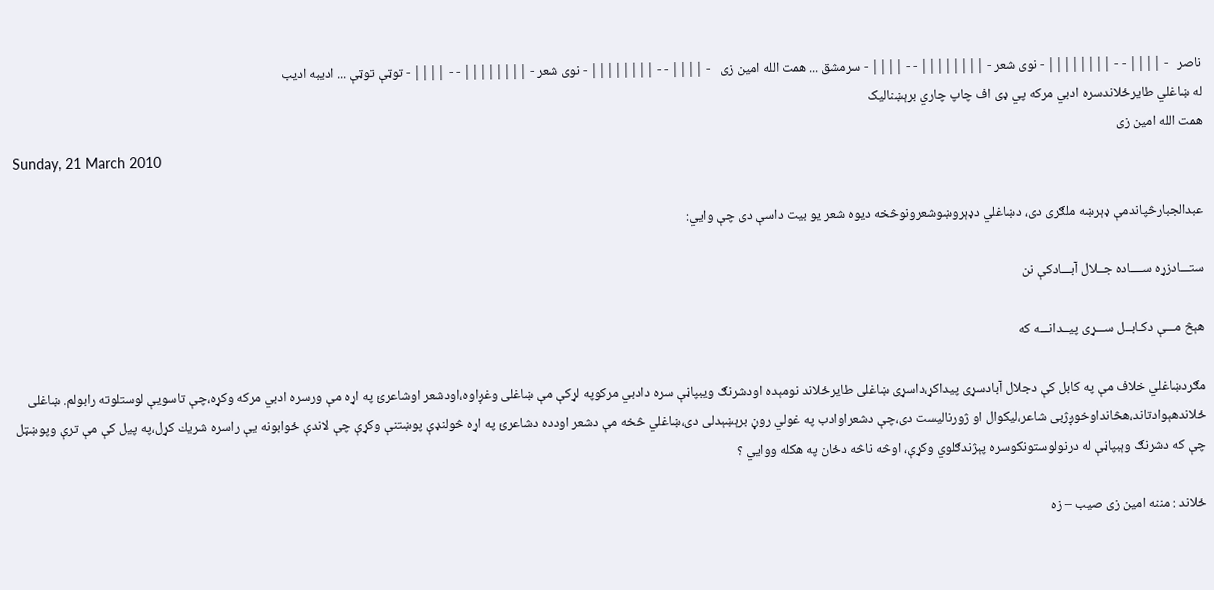ناصر   - |||| - - |||||||| - نوی شعر - |||||||| - - |||| - سرمشق ... همت الله امین زی   - |||| - - |||||||| - نوی شعر - |||||||| - - |||| - توټې توټې ... اديبه اديب
له ښاغلي طايرځلاندسره ادبي مرکه پي ډی اف چاپ چاري برېښناليک
همت الله امین زی
Sunday, 21 March 2010

عبدالجبارڅپاندمې ډېرښه ملګرى دى، دښاغلي دډېروښوشعرونوڅخه ديوه شعر يو بيت داسې دى چې وايي:

ستـــادزړه ســــاده جــلال آبـــادكې نن

هېڅ مـــې دكـابــل ســـړى پيــدانـــه كه

مګردښاغلي خلاف مې په كابل كې دجلال آبادسړى پيداكړ،داسړى ښاغلى طايرځلاند نومېده اودشرنګ ویبپاڼې سره دادبي مرکوپه لړکې مې ښاغلى وغږاوه،اودشعر اوشاعرئ په اړه مې ورسره ادبي مركه وكړه،چې تاسویې لوستلوته رابولم. ښاغلی ځلاندهېوادتاند،هڅانداوخوږژبى شاعر،ليكوال او ژورناليست دى،چې دشعراوادب په غولي روڼ برېښېدلى دى،ښاغلي څخه مې دشعر اودده دشاعرئ په اړه څولنډې پوښتنې وكړې چې لاندې ځوابونه يې راسره شريك كړل،په پيل كې مې ترې وپوښټل چې كه دشرنګ وېبپاڼې له درنولوستونكوسره پېژندګلوي وكړې، اوڅه ناڅه دځان په هكله ووايي ؟

ځلاند : مننه امين زى صيب – زه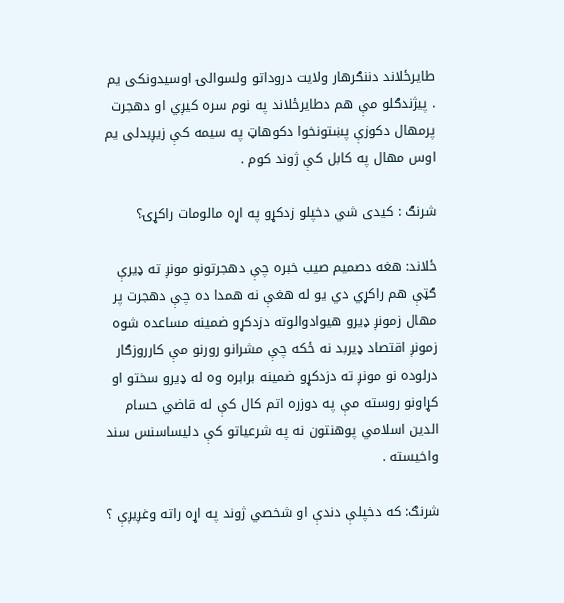طايرځلاند دننګرهار ولايت دروداتو ولسوالۍ اوسيدونکى يم . پيژندګلو مې هم دطايرځلاند په نوم سره کيږي او دهجرت پرمهال دکوزې پښتونخوا دکوهاټ په سيمه کې زيږيدلى يم اوس مهال په کابل کې ژوند کوم .

شرنګ : کيدى شي دخپلو زدکړو په اړه مالومات راکړۍ؟

ځلاند: هغه دصميم صيب خبره چې دهجرتونو مونږ ته ډيرې ګټې هم راکړي دي يو له هغې نه همدا ده چې دهجرت پر مهال زمونږ ډيرو هيوادوالوته دزدکړو ضمينه مساعده شوه زمونږ اقتصاد ډيربد نه ځکه چې مشرانو رورنو مې کارروزګار درلوده نو مونږ ته دزدکړو ضمينه برابره وه له ډيرو سختو او کړاونو روسته مې په دوزره اتم کال کې له قاضي حسام الدين اسلامي پوهنتون نه په شرعياتو کې دليساسنس سند واخيسته .

شرنګ: که دخپلې دندې او شخصي ژوند په اړه راته وغږيږې ؟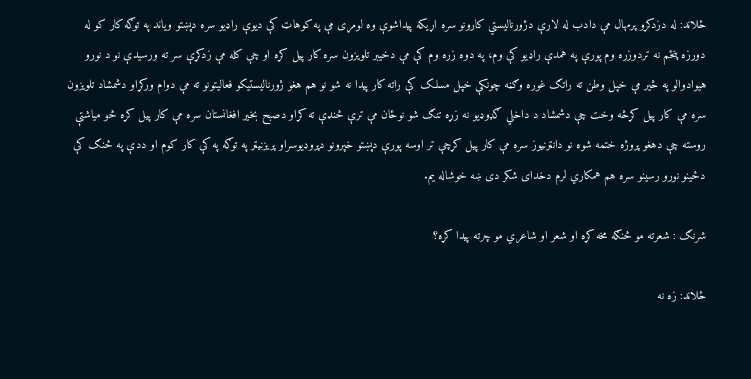ځلاند: له دزدکړو پرمهال مې دادب له لارې دژورناليستي کارونو سره اړيکه پيداشوې وه لومړى مې په کوهاټ کې ديوې راډيو سره دپښتو وياند په توګه کار کو له دورزه پنځم نه تردوزره وم پورې په همدې راډيو کې وم، په دوه زره وم کې مې دخيبر تلويزون سره کار پيل کړه او چې کله مې زدکړې سر ته ورسيدې نو د نورو هيوادوالو په څير مې خپل وطن ته راتګ غوره وګڼه چونکې خپل مسلک کې راته کار پيدا نه شو نو هم هغو ژورناليستيکو فعاليتونو ته مې دوام ورکړاو دشمشاد تلويزون سره مې کار پيل کړڅه وخت چې دشمشاد د داخلي ګډوډيو نه زړه تنګ شو نوځان مې ترې څنډې ته کړاو دصبح بخير افغانستان سره مې کار پيل کړه څو مياشتې روسته چې دهغو پروژه ختمه شوه نو دانټرنيوز سره مې کار پيل کړچې تر اوسه پورې دپښتو خپرونو دپروډيوسراو پريزنيټر په توګه په کې کار کوم او ددې په څنګ کې دځينو نورو رسينو سره هم همکاري لرم دخداى شکر دى ښه خوشاله يم.

شرنګ : شعرته مو څنګه مخه کړه او شعر او شاعري مو چرته پيدا کړه؟

ځلاند: زه نه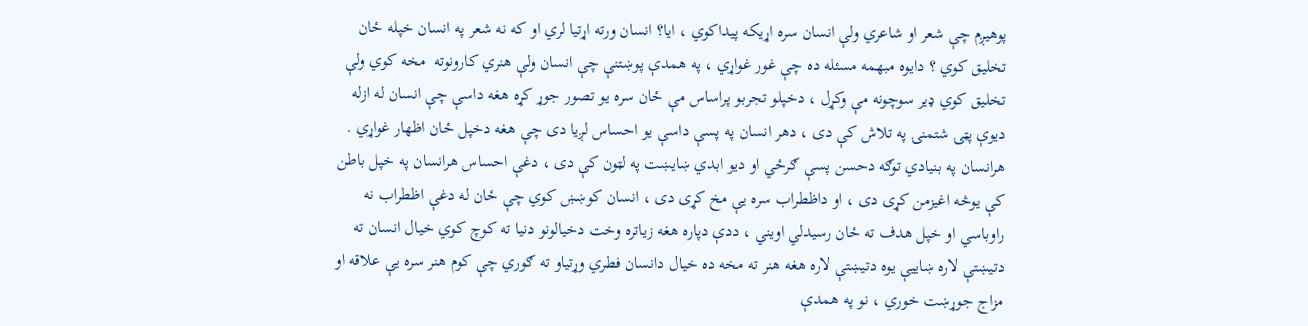پوهيږم چې شعر او شاعري ولې انسان سره اړيکه پيداکوي ، ايا؟ انسان ورته اړتيا لري او که نه شعر په انسان خپله ځان تخليق کوي ؟ دايوه مبهمه مسئله ده چې غور غواړي ، په همدې پوښتنې چې انسان ولې هنري کارونوته  مخه کوي ولې تخليق کوي ډير سوچونه مې وکړل ، دخپلو تجربو پراساس مې ځان سره يو تصور جوړ کړه هغه داسې چې انسان له ازله ديوې پټۍ شتمنۍ په تلاش کې دى ، دهر انسان په پسې داسې يو احساس لږيا دى چې هغه دخپل ځان اظهار غواړي . هرانسان په بنيادي توګه دحسن پسې ګرځي او ديو ابدي ښايښت په لټون کې دى ، دغې احساس هرانسان په خپل باطن کې يوڅه اغيزمن کړى دى ، او داظطراب سره يې مخ کړى دى ، انسان کوښښ کوي چې ځان له دغې اظطراب نه راوباسي او خپل هدف ته ځان رسيدلي اويني ، ددې دپاره هغه زياتره وخت دخيالونو دنيا ته کوچ کوي خيال انسان ته دتيښتې لاره ښاييې يوه دتيښتې لاره هغه هنر ته مخه ده خيال دانسان فطري وړتياو ته ګوري چې کوم هنر سره يې علاقه او مزاج جوړښت خوري ، نو په همدې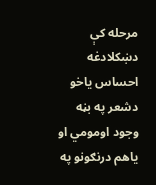مرحله کې دښکلادغه احساس ياخو دشعر په بڼه وجود اومومي او ياهم درنګونو په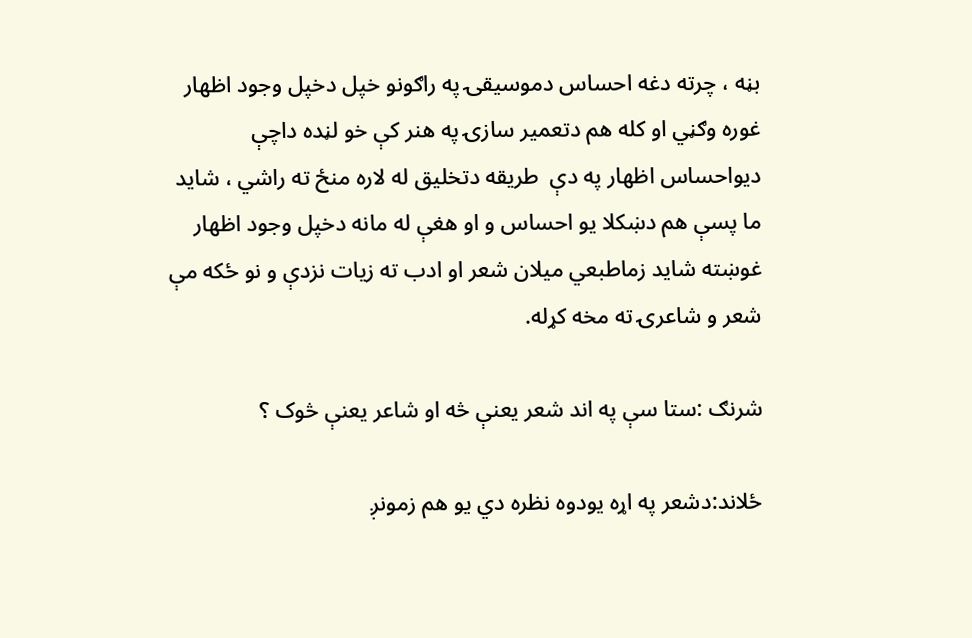بڼه ، چرته دغه احساس دموسيقۍ په راګونو خپل دخپل وجود اظهار غوره وګڼي او کله هم دتعمير سازۍ په هنر کې خو لڼده داچې ديواحساس اظهار په دې  طريقه دتخليق له لاره منځ ته راشي ، شايد ما پسې هم دښکلا يو احساس و او هغې له مانه دخپل وجود اظهار غوښته شايد زماطبعي ميلان شعر او ادب ته زيات نزدې و نو ځکه مې شعر و شاعرۍ ته مخه کړله.

شرنګ :ستا سې په اند شعر يعنې څه او شاعر يعنې څوک ؟

ځلاند:دشعر په اړه يودوه نظره دي يو هم زمونږ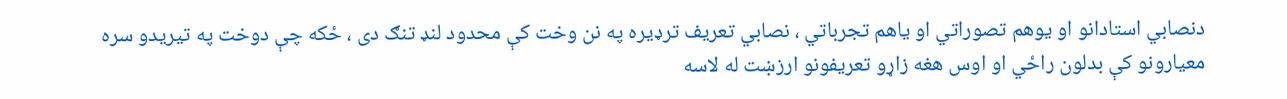دنصابي استادانو او يوهم تصوراتي او ياهم تجرباتي ، نصابي تعريف ترډيره په نن وخت کې محدود لنډ تنګ دى ، ځکه چې دوخت په تيريدو سره معيارونو کې بدلون راځي او اوس هغه زاړو تعريفونو ارزښت له لاسه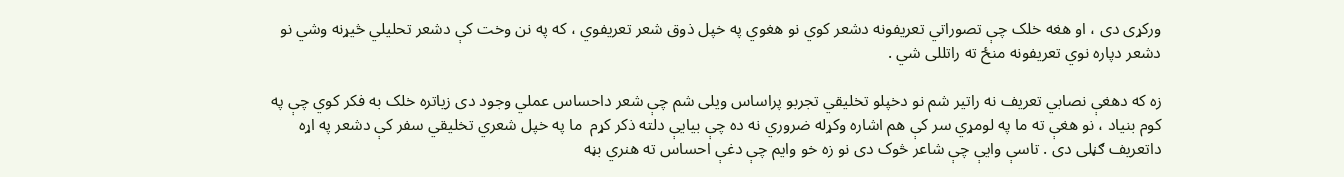ورکړى دى ، او هغه خلک چې تصوراتي تعريفونه دشعر کوي نو هغوي په خپل ذوق شعر تعريفوي ، که په نن وخت کې دشعر تحليلي څيړنه وشي نو دشعر دپاره نوي تعريفونه منځ ته راتللى شي .

زه که دهغې نصابي تعريف نه راتير شم نو دخپلو تخليقي تجربو پراساس ويلى شم چې شعر داحساس عملي وجود دى زياتره خلک به فکر کوي چې په کوم بنياد ، نو هغې ته ما په لومړي سر کې هم اشاره وکړله ضروري نه ده چې بيايې دلته ذکر کړم  ما په خپل شعري تخليقي سفر کې دشعر په اړه داتعريف ګڼلى دى . تاسې وايې چې شاعر څوک دى نو زه خو وايم چې دغې احساس ته هنري بڼه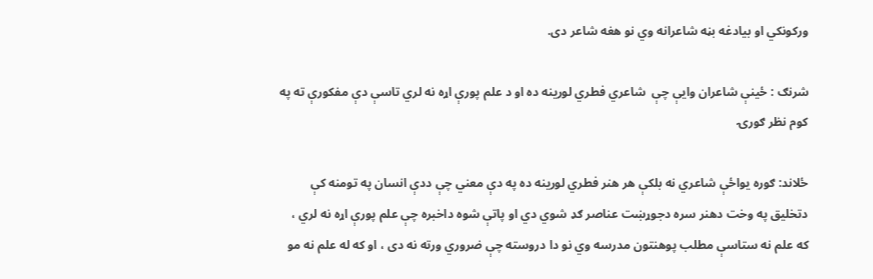ورکونکي او بيادغه بڼه شاعرانه وي نو هغه شاعر دى.

شرنګ : ځينې شاعران وايې چې  شاعري فطري لورينه ده او د علم پورې اړه نه لري تاسې دې مفکورې ته په کوم نظر ګورۍ

ځلاند: ګوره يواځې شاعري نه بلکې هر هنر فطري لورينه ده په دې معني چې ددې انسان په تومنه کې دتخليق په وخت دهنر سره دجوړښت عناصر ګډ شوي دي او پاتې شوه داخبره چې علم پورې اړه نه لري ، که علم نه ستاسې مطلب پوهنتون مدرسه وي نو دا دروسته چې ضروري ورته نه دى ، او که له علم نه مو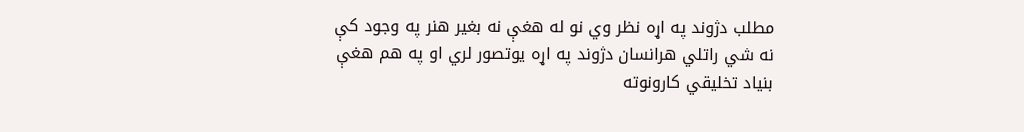مطلب دژوند په اړه نظر وي نو له هغې نه بغير هنر په وجود کې نه شي راتلي هرانسان دژوند په اړه يوتصور لري او په هم هغې بنياد تخليقي کارونوته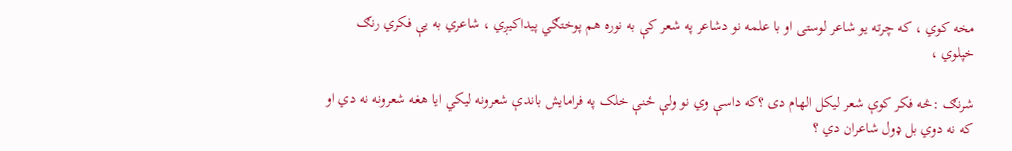مخه کوي ، که چرته يو شاعر لوستى او با علمه نو دشاعر په شعر کې به نوره هم پوختګي پيداکيږي ، شاعري به يې فکري رنګ خپلوي ،

شرنګ :څه فکر کوې شعر ليکل الهام دى ؟که داسې وي نو ولې ځنې خلک په فرامايش باندې شعرونه ليکي ايا هغه شعرونه نه دي او که نه دوي بل ډول شاعران دي ؟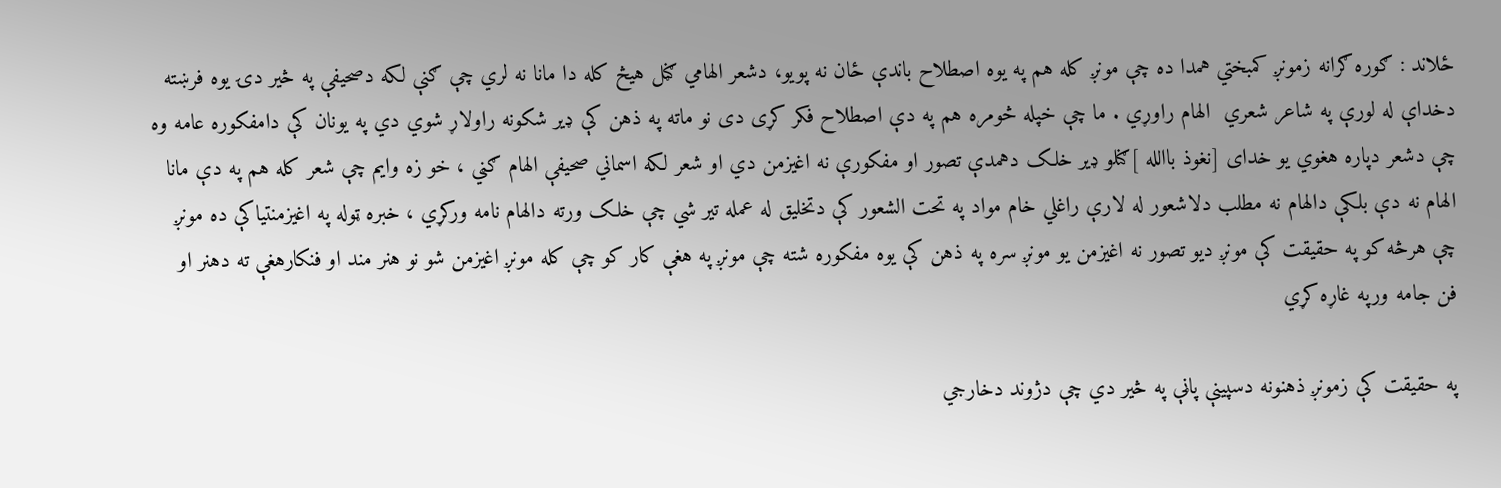ځلاند : ګوره ګرانه زمونږ کمبختي همدا ده چې مونږ کله هم په يوه اصطلاح باندې ځان نه پويو، دشعر الهامي ګڼل هيڅ کله دا مانا نه لري چې ګنې لکه دصحيفې په څير دۍ يوه فرښته دخداې له لورې په شاعر شعري  الهام راوړي . ما چې خپله څومره هم په دې اصطلاح فکر کړى دى نو ماته په ذهن کې ډير شکونه راولاړ شوي دي په يونان کې دامفکوره عامه وه چې دشعر دپاره هغوي يو خداى [نغوذ باالله ]ګنلو ډير خلک دهمدې تصور او مفکورې نه اغيزمن دي او شعر لکه اسماني صحيفې الهام ګڼي ، خو زه وايم چې شعر کله هم په دې مانا الهام نه دې بلکې دالهام نه مطلب دلاشعور له لارې راغلي خام مواد په تحت الشعور کې دتخليق له عمله تير شي چې خلک ورته دالهام نامه ورکړي ، خبره ټوله په اغيزمنتياکې ده مونږ چې هرڅه کو په حقيقت کې مونږ ديو تصور نه اغيزمن يو مونږ سره په ذهن کې يوه مفکوره شته چې مونږ په هغې کار کو چې کله مونږ اغيزمن شو نو هنر مند او فنکارهغې ته دهنر او فن جامه ورپه غاړه کړي

په حقيقت کې زمونږ ذهنونه دسپينې پاڼې په څير دي چې دژوند دخارجي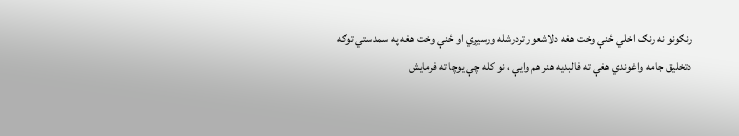رنګونو نه رنګ اخلي ځنې وخت هغه دلاشعور تردرشله ورسيږي او ځنې وخت هغه په سمدستي توګه دتخليق جامه واغوندي هغې ته فالبديه هنر هم وايې ، نو کله چې يوچا ته فرمايش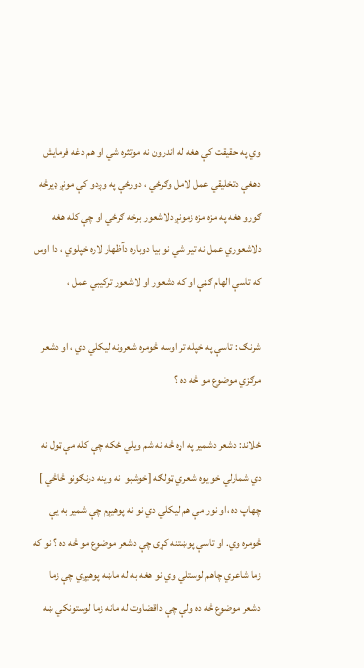وي په حقيقت کې هغه له اندرون نه موتثره شي او هم دغه فرمايش دهغې دتخليقي عمل لامل وګرځي ، دورځې په وږدو کې مونږ ډيرڅه ګورو هغه په مزه مزه زمونږ دلاشعور برخه ګرځي او چې کله هغه دلاشعوري عمل نه تير شي نو بيا دوباره دآظهار لاره خپلوي ، دا اوس که تاسې الهام ګڼې او که دشعور او لاشعور ترکيبي عمل ،

شرنګ : تاسې په خپله تر اوسه څومره شعرونه ليکلي دي ، او دشعر مرګزي موضوع مو څه ده ؟

ځلاند: دشعر دشمير په اړه څه نه شم ويلي ځکه چې کله مې ټول نه دي شمارلي خو يوه شعري ټولګه [خوشبو  نه وينه درنګونو څاڅي ] چهاپ ده ،او نور مې هم ليکلي دي نو نه پوهيږم چې شمير به يې څومره وي. او تاسې پوښتنه کړى چې دشعر موضوع مو څه ده ؟ نو که زما شاعري چاهم لوستلي وي نو هغه به له ماښه پوهيږي چې زما دشعر موضوع څه ده ولې چې داقضاوت له مانه زما لوستونکي ښه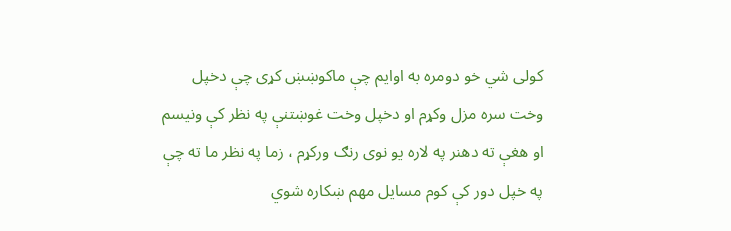کولى شي خو دومره به اوايم چې ماکوښښ کړى چې دخپل وخت سره مزل وکړم او دخپل وخت غوښتنې په نظر کې ونيسم او هغې ته دهنر په لاره يو نوى رنګ ورکړم ، زما په نظر ما ته چې په خپل دور کې کوم مسايل مهم ښکاره شوي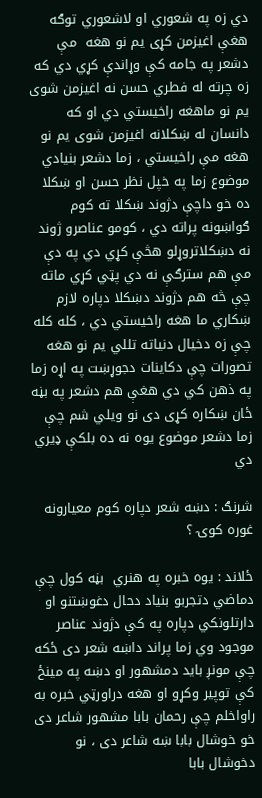دي زه په شعوري او لاشعوري توګه هغې اغيزمن کړى يم نو هغه  مې دشعر په جامه کې وړاندې کړي دي که زه چرته له فطري حسن نه اغيزمن شوى يم نو ماهغه راخيستي دي او که دانسان له ښکلانه اغيزمن شوى يم نو هغه مې راخيستي ، زما دشعر بنيادي موضوع زما په خپل نظر حسن او ښکلا ده خو داچې دژوند ښکلا ته کوم ګواښونه پراته دي ، کومو عناصرو ژوند نه دښکلاتروړلو هڅې کړي دي په دې مې هم سترګې نه دي پټي کړي ماته چې څه هم دژوند دښکلا دپاره لازم ښکاري ما هغه راخيستي دي ، کله کله چې زه دخيال دنياته تللي يم نو هغه تصورات چې دکاينات دجوړښت په اړه زما  په ذهن کي دي هغې هم دشعر په بڼه ځان ښکاره کړى دى نو ويلي شم چې زما دشعر موضوع يوه نه ده بلکې ډيري دي

شرنګ : دښه شعر دپاره کوم معيارونه غوره کوۍ ؟

ځلاند : يوه خبره په هنري  بڼه کول چې دماضي دتجربو بنياد دحال دغوښتنو او دارتلونکي دپاره په کې دژوند عناصر موجود وي زما پراند داښه شعر دى ځکه چې مونږ بايد دمشهور او دښه په مينځ کې توپير وکړو او هغه دراورټي خبره به راواخلم چې رحمان بابا مشهور شاعر دى خو خوشال بابا ښه شاعر دى ، نو دخوشال بابا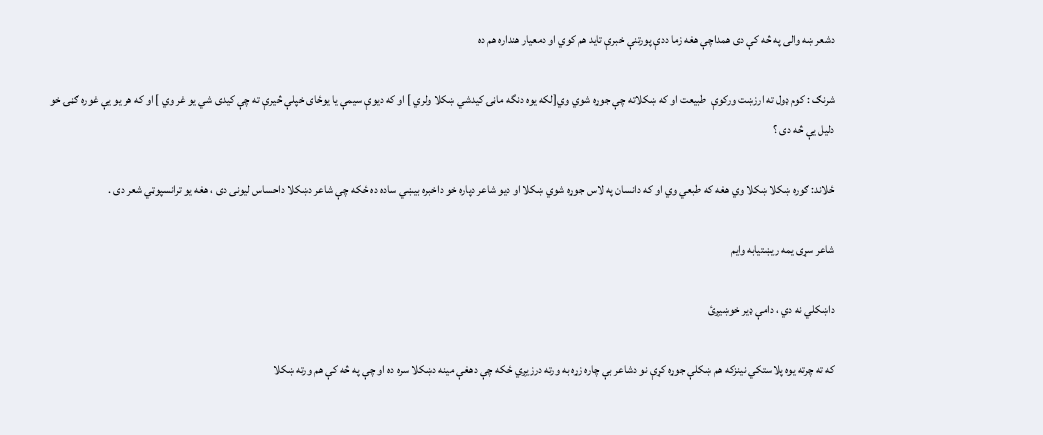دشعر ښه والى په څه کې دى همداچې هغه زما ددې پورتنې خبرې تايد هم کوي او دمعيار هنداره هم ده

شرنګ : کوم ډول ته ارزښت ورکوې  طبيعت او که ښکلاته چې جوړه شوي وي[لکه يوه دنگه ماڼۍ کيدشي ښکلا ولري ] او که ديوې سيمې يا يوځاى خپلې څيرې ته چې کيدى شي يو غر وي ] او که هر يو يې غوره ګڼۍ خو دليل يې څه دى ؟

ځلاند: ګوره ښکلا ښکلا وي هغه که طبعي وي او که دانسان په لاس جوړه شوي ښکلا او ديو شاعر دپاره خو داخبره بيښي ساده ده ځکه چې شاعر دښکلا داحساس ليونى دى ، هغه يو ترانسپوټي شعر دى .

شاعر سړى يمه ريښتيابه وايم

داښکلي نه دي ، دامې ډير خوښيږئ

که ته چرته يوه پلاستکي نينزکه هم ښکلې جوړه کړې نو دشاعر بې چاره زړه به ورته درزيږي ځکه چې دهغې مينه دښکلا سره ده او چې په څه کې هم ورته ښکلا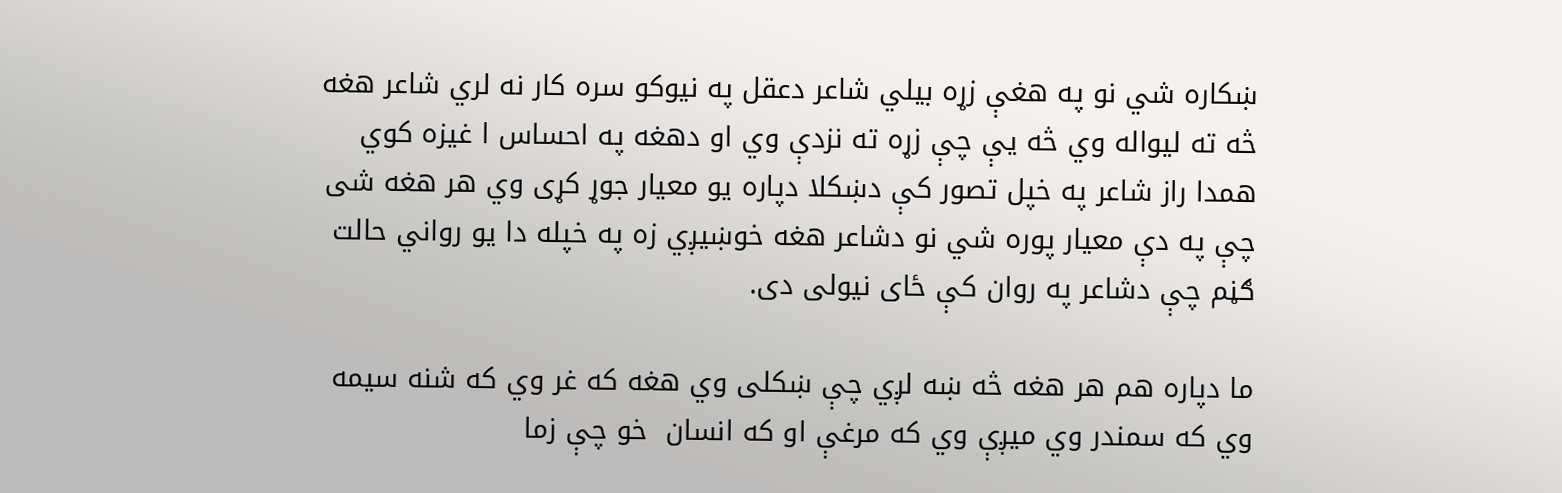ښکاره شي نو په هغې زړه بيلي شاعر دعقل په نيوکو سره کار نه لري شاعر هغه څه ته ليواله وي څه يې چې زړه ته نزدې وي او دهغه په احساس ا غيزه کوي همدا راز شاعر په خپل تصور کې دښکلا دپاره يو معيار جوړ کړى وي هر هغه شى چې په دې معيار پوره شي نو دشاعر هغه خوښيږي زه په خپله دا يو رواني حالت ګڼم چې دشاعر په روان کې ځاى نيولى دى.

ما دپاره هم هر هغه څه ښه لږي چې ښکلى وي هغه که غر وي که شنه سيمه وي که سمندر وي ميږې وي که مرغې او که انسان  خو چې زما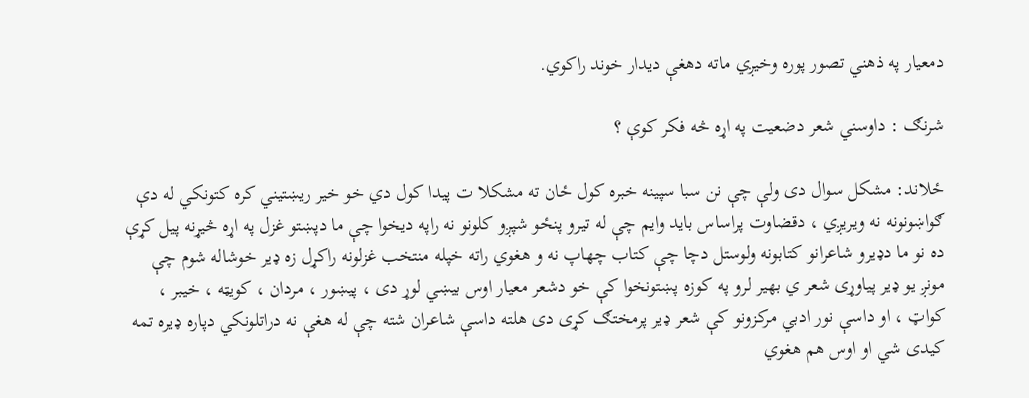دمعيار په ذهني تصور پوره وخيږي ماته دهغې ديدار خوند راکوي.

شرنګ : داوسني شعر دضعيت په اړه څه فکر کوې ؟

ځلاند: مشکل سوال دى ولې چې نن سبا سپينه خبره کول ځان ته مشکلا ت پيدا کول دي خو خير ريښتيني کره کتونکي له دې ګواښونونه نه ويريږي ، دقضاوت پراساس بايد وايم چې له تيرو پنځو شپږو کلونو نه راپه ديخوا چې ما دپښتو غزل په اړه څيړنه پيل کړې ده نو ما دډيرو شاعرانو کتابونه ولوستل دچا چې کتاب چهاپ نه و هغوي راته خپله منتخب غزلونه راکړل زه ډير خوشاله شوم چې مونږ يو ډير پياوړى شعر ي بهير لرو په کوزه پښتونخوا کې خو دشعر معيار اوس بيښي لوړ دى ، پيښور ، مردان ، کويټه ، خيبر ، کواټ ، او داسې نور ادبي مرکزونو کې شعر ډير پرمختګ کړى دى هلته داسې شاعران شته چې له هغې نه دراتلونکي دپاره ډيره تمه کيدى شي او اوس هم هغوي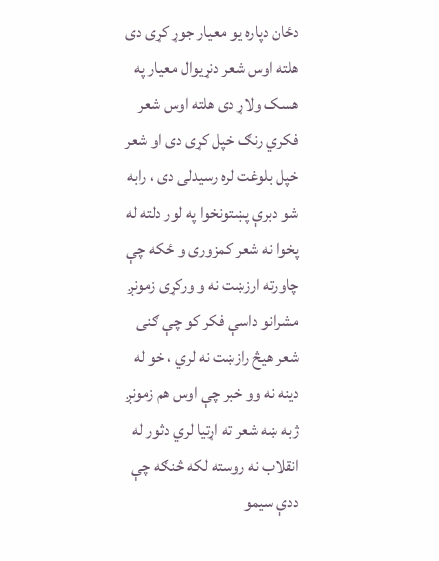دځان دپاره يو معيار جوړ کړى دى هلته اوس شعر دنړيوال معيار په هسک ولاړ دى هلته اوس شعر فکري رنګ خپل کړى دى او شعر خپل بلوغت لره رسيدلى دى ، رابه شو دبرې پښتونخوا په لور دلته له پخوا نه شعر کمزورى و ځکه چې چاورته ارزښت نه و ورکړى زمونږ مشرانو داسې فکر کو چې ګنى شعر هيڅ رازښت نه لري ، خو له دينه نه وو خبر چې اوس هم زمونږ ژبه ښه شعر ته اړتيا لري دثور له انقلاب نه روسته لکه څنګه چې ددې سيمو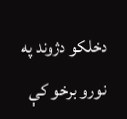دخلکو دژوند په نورو برخو کې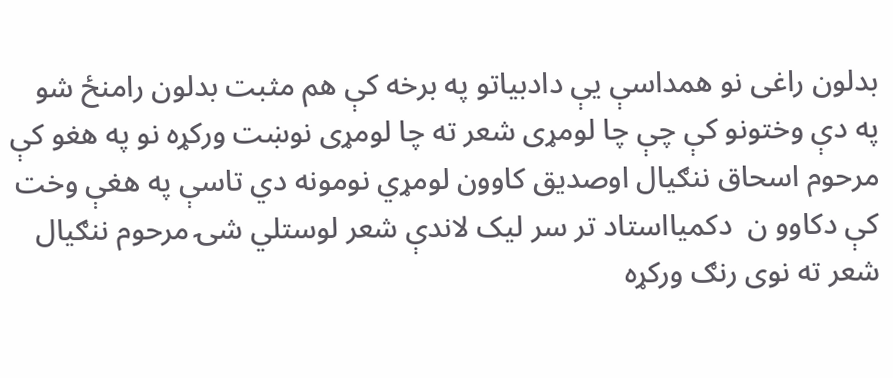بدلون راغى نو همداسې يې دادبياتو په برخه کې هم مثبت بدلون رامنځ شو په دې وختونو کې چې چا لومړى شعر ته چا لومړى نوښت ورکړه نو په هغو کې مرحوم اسحاق ننګيال اوصديق کاوون لومړي نومونه دي تاسې په هغې وخت کې دکاوو ن  دکميااستاد تر سر ليک لاندې شعر لوستلي شۍ مرحوم ننګيال شعر ته نوى رنګ ورکړه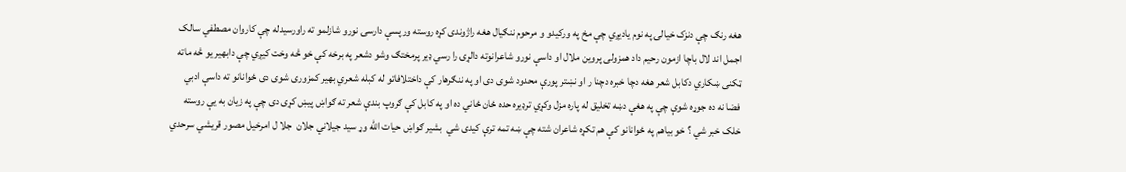هغه رنګ چې دنزک خيالۍ په نوم ياديږي چې مخ په ورکيدو و مرحوم ننګيال هغه راژوندى کړه روسته ورپسې دارسۍ نورو شازلمو ته راورسيدله چې کاروان مصطفي سالک اجمل اند لال باچا ازمون رحيم داد همزولى پروين ملال او داسې نورو شاعرانوته دالړۍ را رسي ډير پرمختګ وشو دشعر په برخه کې خو څه وخت کيږي چې دابهير يو څه ماته ټکنى ښکاري دکابل شعر هغه دچا خبره دچنا ر او نښتر پورې محدود شوى دى او په ننګرهار کې داختلافاتو له کبله شعري بهير کمزورى شوى دى ځوانانو ته داسې ادبي فضا نه ده جوړه شوې چې په هغې دښه تخليق له پاره مزل وکړي ترډيره حده ځان ځاني ده او په کابل کې ګروپ بندې شعر ته ګواښ پيښ کړى دى چې په زيان به يې روسته خلک خبر شي ؟ خو بياهم په ځوانانو کې هم تکړه شاعران شته چې ښه تمه ترې کيدى شي  بشير ګواښ حيات الله وړ سيد جيلاني جلان  جلا ل امرخيل مصور قريشي سرحدي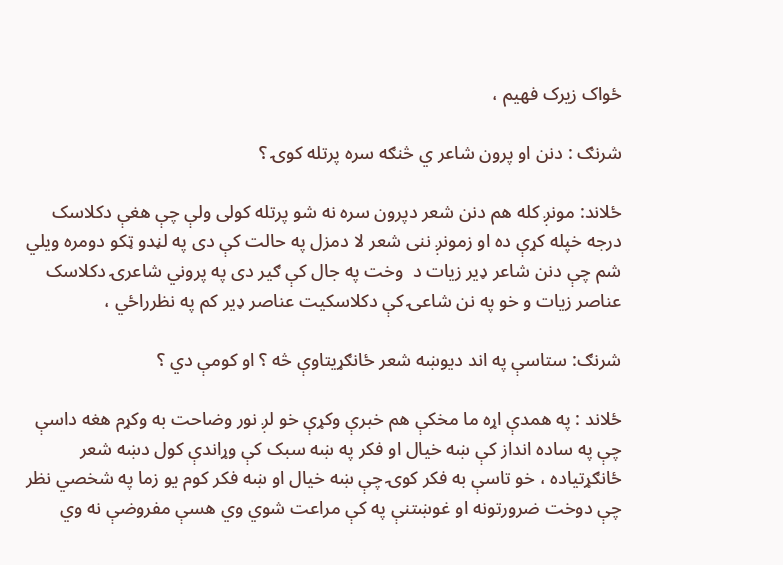ځواک زيرک فهيم ،

شرنګ : دنن او پرون شاعر ي څنګه سره پرتله کوۍ ؟

ځلاند: مونږ کله هم دنن شعر دپرون سره نه شو پرتله کولى ولې چې هغې دکلاسک درجه خپله کړې ده او زمونږ ننى شعر لا دمزل په حالت کې دى په لڼدو ټکو دومره ويلي شم چې دنن شاعر ډير زيات د  وخت په جال کې ګير دى په پروني شاعرۍ دکلاسک عناصر زيات و خو په نن شاعۍ کې دکلاسکيت عناصر ډير کم په نظرراځي ،

شرنګ: ستاسې په اند ديوښه شعر ځانګړيتاوې څه ؟ او کومې دي ؟

ځلاند : په همدې اړه ما مخکې هم خبرې وکړې خو لږ نور وضاحت به وکړم هغه داسې چې په ساده انداز کې ښه خيال او فکر په ښه سبک کې وړاندې کول دښه شعر ځانګړتياده ، خو تاسې به فکر کوۍ چې ښه خيال او ښه فکر کوم يو زما په شخصي نظر چې دوخت ضرورتونه او غوښتنې په کې مراعت شوي وي هسې مفروضې نه وي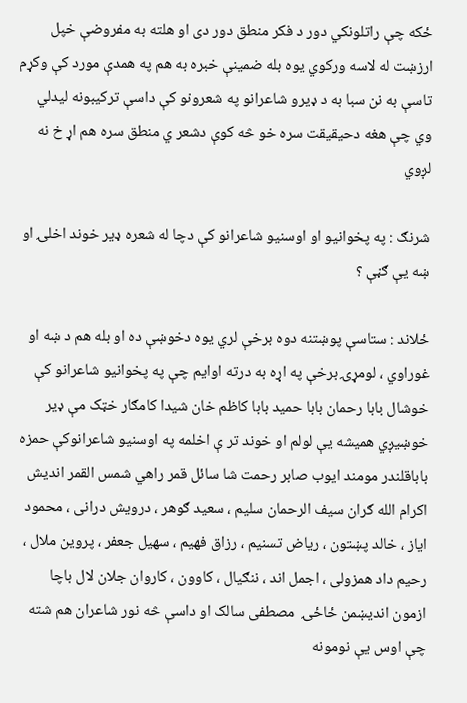ځکه چې راتلونکي دور د فکر منطق دور دى او هلته به مفروضې خپل ارزښت له لاسه ورکوي يوه بله ضمينې خبره به هم په همدې مورد کې وکړم تاسې به نن سبا به د ډيرو شاعرانو په شعرونو کې داسې ترکيبونه ليدلي وي چې هغه دحيقيقت سره خو څه کوې دشعر ي منطق سره هم اړ خ نه لږوي

شرنګ : په پخوانيو او اوسنيو شاعرانو کې دچا له شعره ډير خوند اخلۍ او ښه يې ګڼې ؟

ځلاند : ستاسې پوښتنه دوه برخې لري يوه دخوښې ده او بله هم د ښه او غوراوي ، لومړۍ برخې په اړه به درته اوايم چې په پخوانيو شاعرانو کې خوشال بابا رحمان بابا حميد بابا کاظم خان شيدا کامګار خټک مې ډير خوښيږي هميشه يې لولم او خوند تر ې اخلمه په اوسنيو شاعرانوکې حمزه باباقلندر مومند ايوب صابر رحمت شا سائل قمر راهي شمس القمر انديش اکرام الله ګران سيف الرحمان سليم ، سعيد ګوهر ، درويش درانى ، محمود اياز ، خالد پښتون ، رياض تسنيم ، رزاق فهيم ، سهيل جعفر ، پروين ملال ، رحيم داد همزولى ، اجمل اند ، ننګيال ، کاوون ، کاروان جلان لال باچا ازمون انديښمن ځاځۍ  مصطفى سالک او داسې څه نور شاعران هم شته چې اوس يې نومونه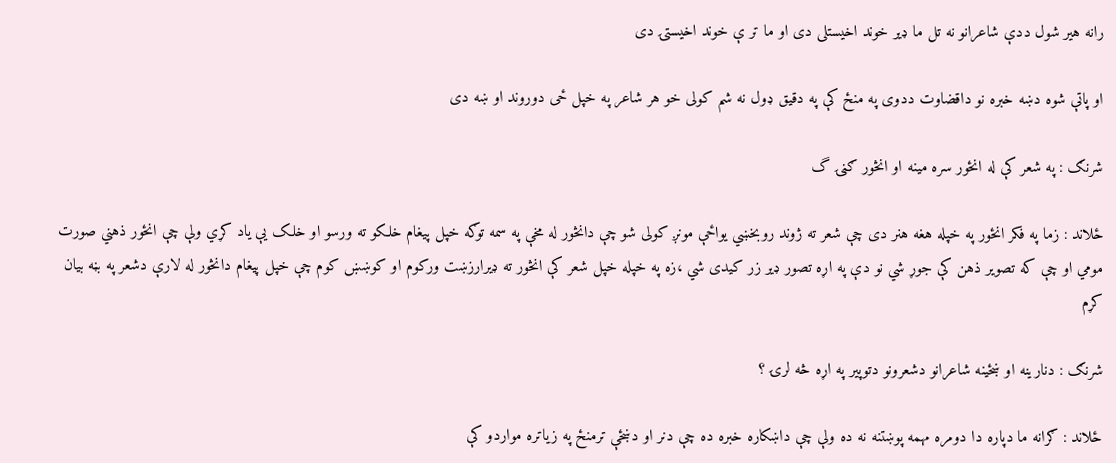رانه هير شول ددې شاعرانو نه تل ما ډير خوند اخيستلى دى او ما تر ې خوند اخيستۍ دى

او پاتې شوه دښه خبره نو داقضاوت ددوى په منځ کې په دقيق ډول نه شم کولى خو هر شاعر په خپل ځى دوروند او ښه دى

شرنګ : په شعر کې له انځور سره مينه او انڅور ګڼۍ گ

ځلاند : زما په فکر انځور په خپله هغه هنر دى چې شعر ته ژوند روبخښي يواځې مونږ کولى شو چې دانڅور له مخې په سمه توګه خپل پيغام خلکو ته ورسو او خلک يې ياد کړي ولې چې انځور ذهني صورت مومي او چې که تصوير ذهن کې جوړ شي نو دې په اړه تصور ډير زر کيدى شي ،زه په خپله خپل شعر کې انڅور ته ډيرارزښت ورکوم او کوښښ کوم چې خپل پيغام دانڅور له لارې دشعر په بڼه بيان کړم

شرنګ : دنارينه او ښځينه شاعرانو دشعرونو دتوپير په اړه څه لرۍ ؟

ځلاند : ګرانه ما دپاره دا دومره مهمه پوښتنه نه ده ولې چې داښکاره خبره ده چې دنر او دښځې ترمنځ په زياتره مواردو کې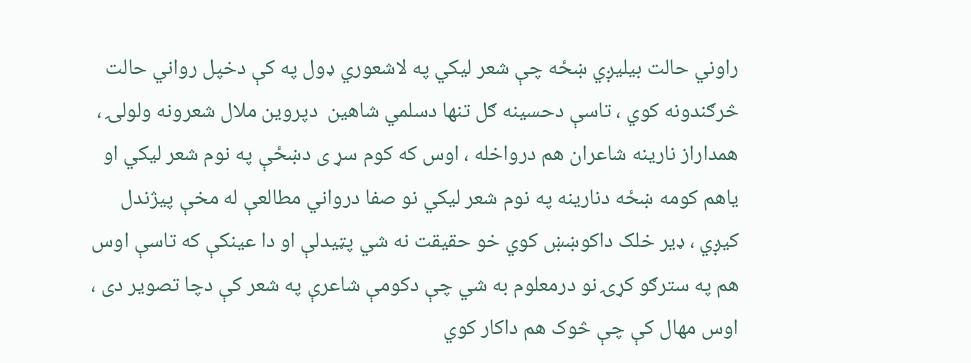راوني حالت بيليږي ښځه چې شعر ليکي په لاشعوري ډول په کې دخپل رواني حالت څرګندونه کوي ، تاسې دحسينه ګل تنها دسلمي شاهين  دپروين ملال شعرونه ولولۍ ، همداراز نارينه شاعران هم درواخله ، اوس که کوم سړ ى دښځې په نوم شعر ليکي او ياهم کومه ښځه دنارينه په نوم شعر ليکي نو صفا درواني مطالعې له مخې پيژندل کيږي ، ډير خلک داکوښښ کوي خو حقيقت نه شي پټيدلې او دا عينکې که تاسې اوس هم په سترګو کړۍ نو درمعلوم به شي چې دکومې شاعرې په شعر کې دچا تصوير دى ، اوس مهال کې چې څوک هم داکار کوي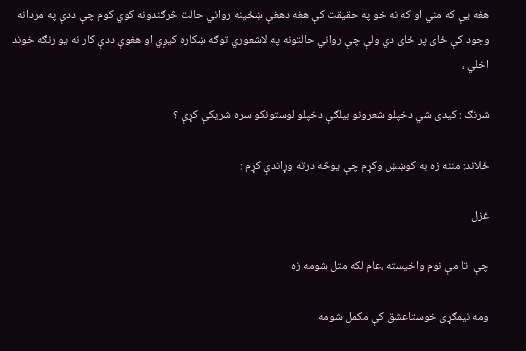هغه يې که مني او که نه خو په حقيقت کې هغه دهغې ښځينه رواني حالت څرګندونه کوي کوم چې ددې په مردانه وجود کې ځاى پر ځاى دي ولې چې رواني حالتونه په لاشعوري توګه ښکاره کيږي او هغوې ددې کار نه يو رنګه خوند اخلي ،

شرنګ : کيدى شي دخپلو شعرونو بيلګې دخپلو لوستونکو سره شريکې کړې ؟

ځلاند: مننه زه به کوښښ وکړم چې يوڅه درته وړاندې کړم :

غزل

چې  تا مې نوم واخيسته ،عام لکه متل شومه زه

ومه نيمګړى خوستاعشق کې مکمل شومه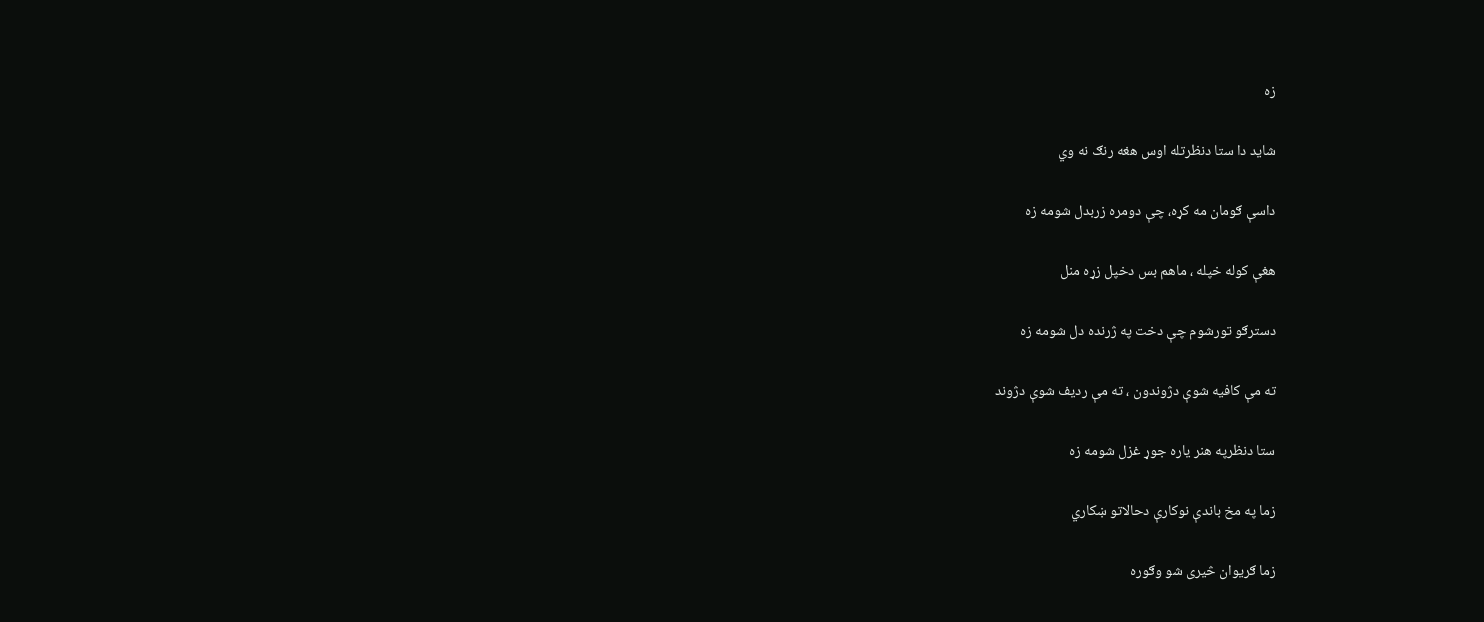زه

شايد دا ستا دنظرتله اوس هغه رنګ نه وي

داسې ګومان مه کړه، چې دومره زربدل شومه زه

هغې کوله خپله ، ماهم بس دخپل زړه منل

دسترګو تورشوم چې دخت په ژرنده دل شومه زه

ته مې کافيه شوې دژوندون ، ته مې رديف شوې دژوند

ستا دنظرپه هنر ياره جوړ غزل شومه زه

زما په مخ باندې نوکارې دحالاتو ښکاري

زما ګريوان څيرى شو وګوره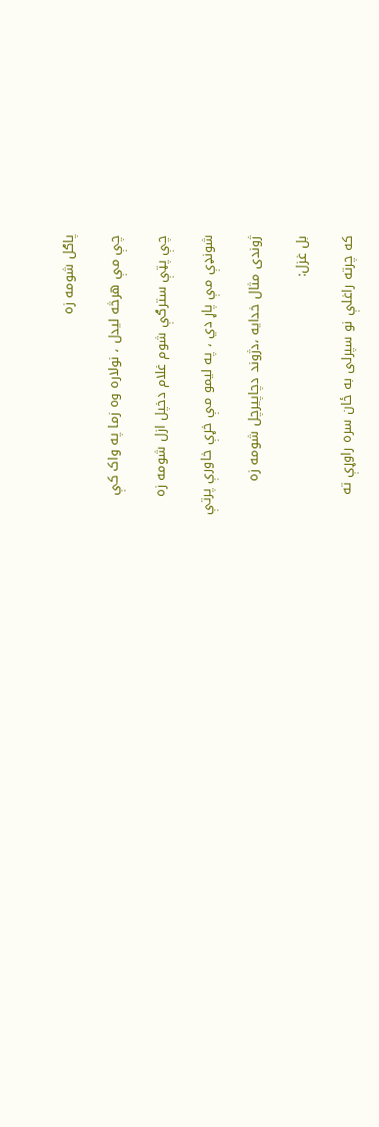پاګل شومه زه

چې مې هرڅه ليدل ، نولاره وه زما په واک کې

چې پټې سترګې شوم غلام دخپل ازل شومه زه

شونډې مې پاړ دي ، په ليمو مې خړې خاورې پرتې

ژوندى مثال خدايه ،دژوند دچاپيرچل شومه زه

بل غزل:

که چرته راغلې نو سپرلى به ځان سره راوړې ته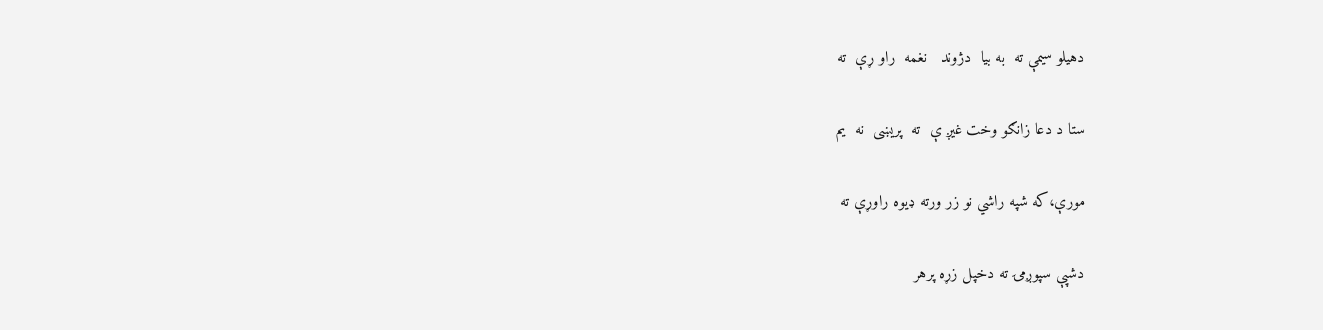دهيلو سيمې ته  به بيا  دژوند   نغمه  راو ړې  ته

ستا د دعا زانګو وخت غيږ ې  ته  پريښى  نه  يم

مورې،که شپه راشي نو زر ورته ډيوه راوړې ته

دشپې سپوږمۍ ته دخپل زړه پرهر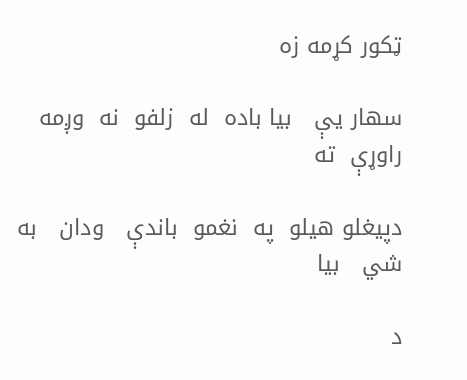ټکور کړمه زه

سهار يې   بيا باده  له  زلفو  نه  وږمه  راوړې  ته

دپيغلو هيلو  په  نغمو  باندې   ودان   به   شي   بيا

د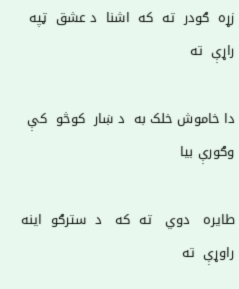زړه  ګودر  ته  که  اشنا  د عشق  ټپه  راړې  ته

دا خاموش خلک به  د ښار  کوڅو  کې  وګورې بيا

طايره   دوي   ته  که   د  سترګو  اينه  راوړې  ته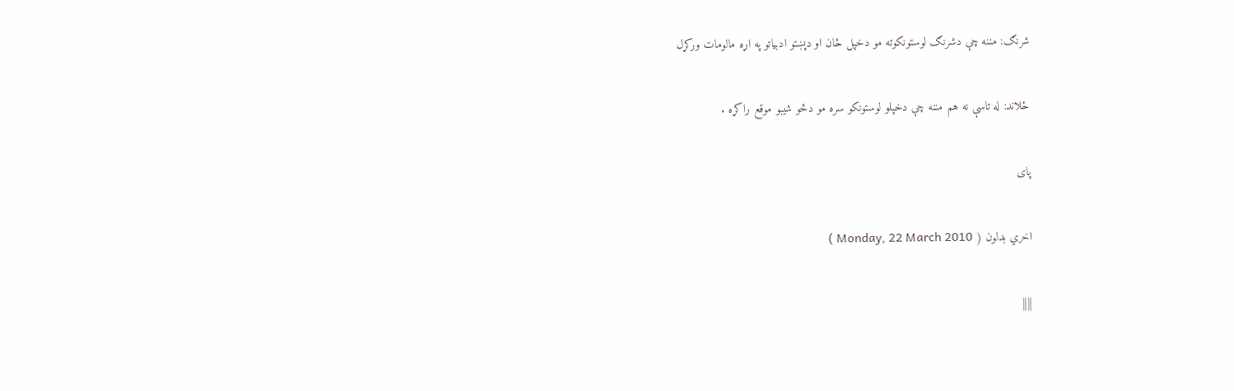شرنګ: مننه چې دشرنګ لوستونکوته مو دخپل ځان او دپښتو ادبياتو په اړه مالومات ورکړل

ځلاند: له تاسې نه هم مننه چې دخپلو لوستونکو سره مو دڅو شيبو موقع راکړه .

پاى

اخري بدلون ( Monday, 22 March 2010 )

||||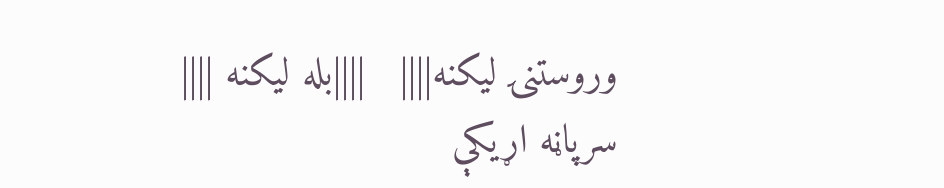وروستنۍ ليکنه||||   ||||بله ليکنه ||||
سرپاڼه اړیکې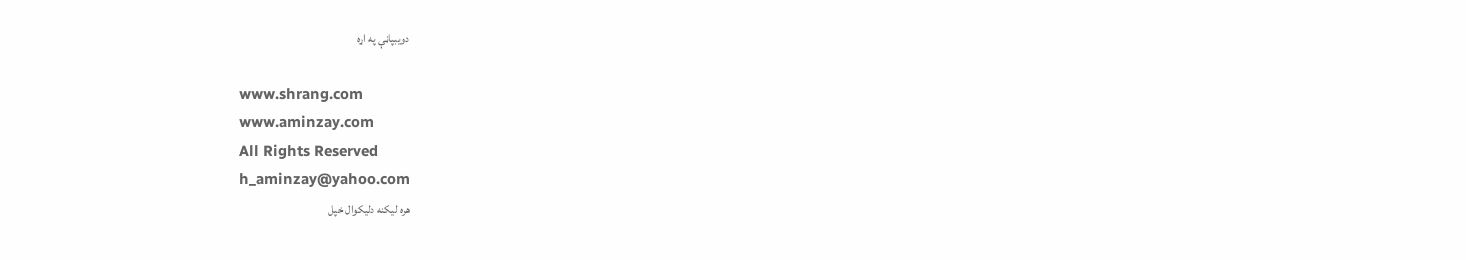دویبپاڼې په اړه

www.shrang.com
www.aminzay.com
All Rights Reserved
h_aminzay@yahoo.com
هره لیکنه دلیکوال خپل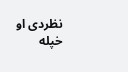نظردی او خپله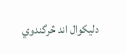دلیکوال اند څرگندوي